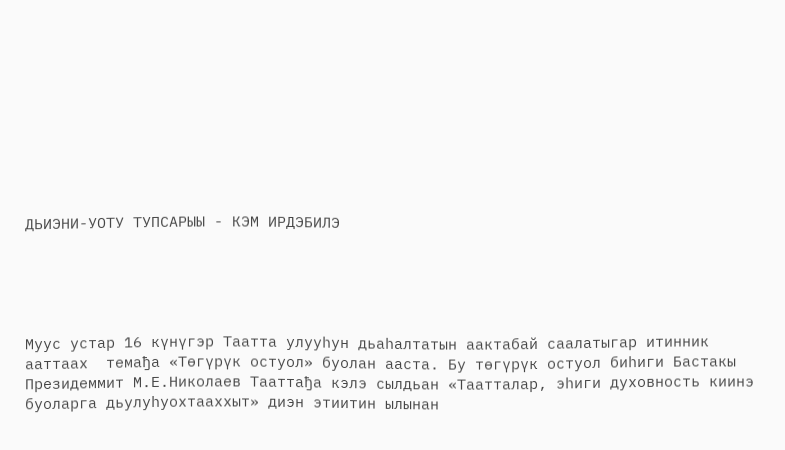ДЬИЭНИ-УОТУ ТУПСАРЫЫ - КЭМ ИРДЭБИЛЭ





Муус устар 16 күнүгэр Таатта улууһун дьаһалтатын аактабай саалатыгар итинник ааттаах  темађа «Төгүрүк остуол» буолан ааста. Бу төгүрүк остуол биһиги Бастакы Президеммит М.Е.Николаев Тааттађа кэлэ сылдьан «Таатталар, эһиги духовность киинэ буоларга дьулуһуохтааххыт» диэн этиитин ылынан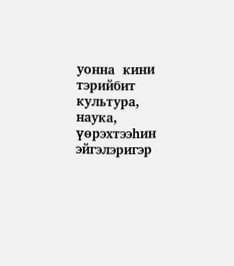уонна  кини тэрийбит культура, наука, үөрэхтээһин эйгэлэригэр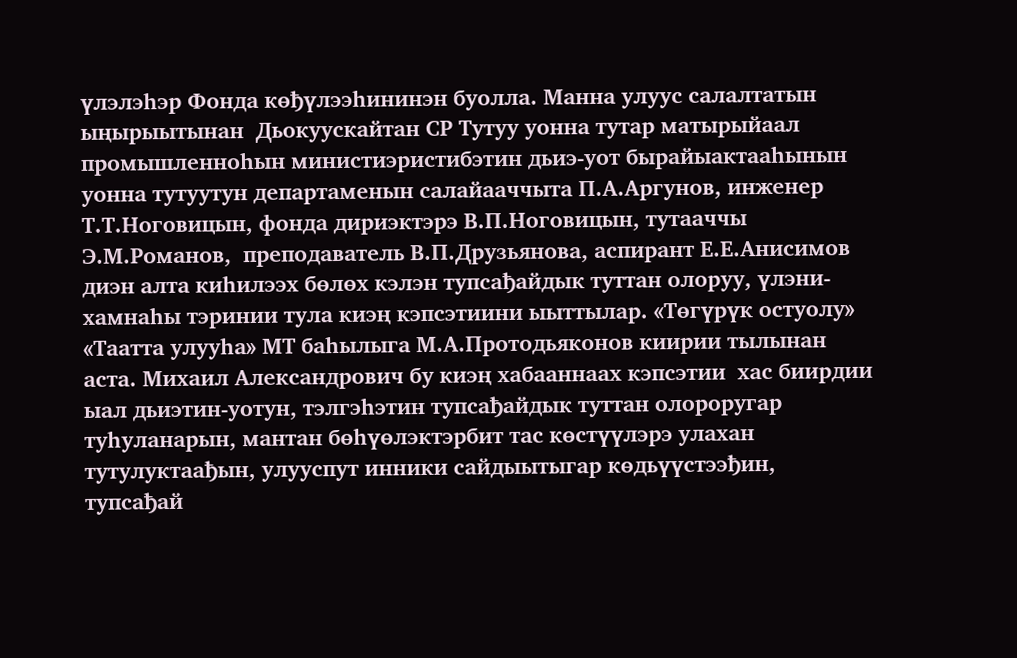үлэлэһэр Фонда көђүлээһининэн буолла. Манна улуус салалтатын ыңырыытынан  Дьокуускайтан СР Тутуу уонна тутар матырыйаал промышленноһын министиэристибэтин дьиэ-уот бырайыактааһынын уонна тутуутун департаменын салайааччыта П.А.Аргунов, инженер Т.Т.Ноговицын, фонда дириэктэрэ В.П.Ноговицын, тутааччы Э.М.Романов,  преподаватель В.П.Друзьянова, аспирант Е.Е.Анисимов диэн алта киһилээх бөлөх кэлэн тупсађайдык туттан олоруу, үлэни-хамнаһы тэринии тула киэң кэпсэтиини ыыттылар. «Төгүрүк остуолу» «Таатта улууһа» МТ баһылыга М.А.Протодьяконов киирии тылынан аста. Михаил Александрович бу киэң хабааннаах кэпсэтии  хас биирдии ыал дьиэтин-уотун, тэлгэһэтин тупсађайдык туттан олороругар туһуланарын, мантан бөһүөлэктэрбит тас көстүүлэрэ улахан тутулуктаађын, улууспут инники сайдыытыгар көдьүүстээђин, тупсађай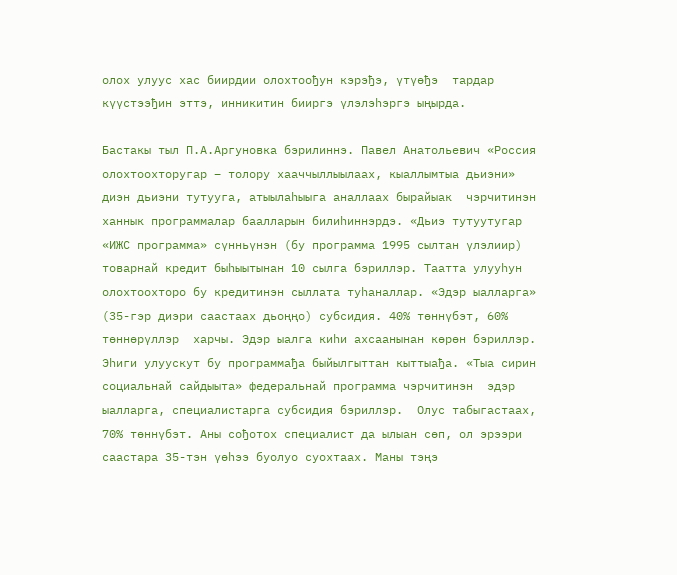олох улуус хас биирдии олохтоођун кэрэђэ, үтүөђэ  тардар күүстээђин эттэ, инникитин бииргэ үлэлэһэргэ ыңырда.

Бастакы тыл П.А.Аргуновка бэрилиннэ. Павел Анатольевич «Россия олохтоохторугар – толору хааччыллыылаах, кыаллымтыа дьиэни» диэн дьиэни тутууга, атыылаһыыга аналлаах бырайыак  чэрчитинэн ханнык программалар баалларын билиһиннэрдэ. «Дьиэ тутуутугар «ИЖС программа» сүнньүнэн (бу программа 1995 сылтан үлэлиир) товарнай кредит быһыытынан 10 сылга бэриллэр. Таатта улууһун олохтоохторо бу кредитинэн сыллата туһаналлар. «Эдэр ыалларга» (35-гэр диэри саастаах дьоңңо) субсидия. 40% төннүбэт, 60% төннөрүллэр  харчы. Эдэр ыалга киһи ахсаанынан көрөн бэриллэр. Эһиги улуускут бу программађа быйылгыттан кыттыађа. «Тыа сирин социальнай сайдыыта» федеральнай программа чэрчитинэн  эдэр ыалларга, специалистарга субсидия бэриллэр.  Олус табыгастаах, 70% төннүбэт. Аны сођотох специалист да ылыан сөп, ол эрээри саастара 35-тэн үөһээ буолуо суохтаах. Маны тэңэ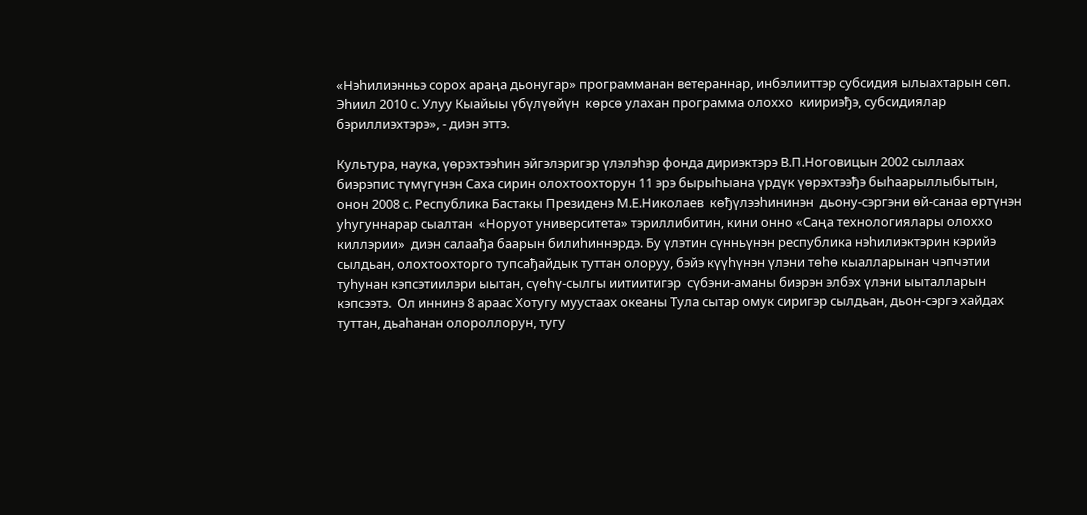«Нэһилиэнньэ сорох араңа дьонугар» программанан ветераннар, инбэлииттэр субсидия ылыахтарын сөп. Эһиил 2010 с. Улуу Кыайыы үбүлүөйүн  көрсө улахан программа олоххо  киириэђэ, субсидиялар бэриллиэхтэрэ», - диэн эттэ.

Культура, наука, үөрэхтээһин эйгэлэригэр үлэлэһэр фонда дириэктэрэ В.П.Ноговицын 2002 сыллаах биэрэпис түмүгүнэн Саха сирин олохтоохторун 11 эрэ бырыһыана үрдүк үөрэхтээђэ быһаарыллыбытын, онон 2008 с. Республика Бастакы Президенэ М.Е.Николаев  көђүлээһининэн  дьону-сэргэни өй-санаа өртүнэн уһугуннарар сыалтан  «Норуот университета» тэриллибитин, кини онно «Саңа технологиялары олоххо киллэрии»  диэн салаађа баарын билиһиннэрдэ. Бу үлэтин сүнньүнэн республика нэһилиэктэрин кэрийэ сылдьан, олохтоохторго тупсађайдык туттан олоруу, бэйэ күүһүнэн үлэни төһө кыалларынан чэпчэтии туһунан кэпсэтиилэри ыытан, сүөһү-сылгы иитиитигэр  сүбэни-аманы биэрэн элбэх үлэни ыыталларын кэпсээтэ.  Ол иннинэ 8 араас Хотугу муустаах океаны Тула сытар омук сиригэр сылдьан, дьон-сэргэ хайдах туттан, дьаһанан олороллорун, тугу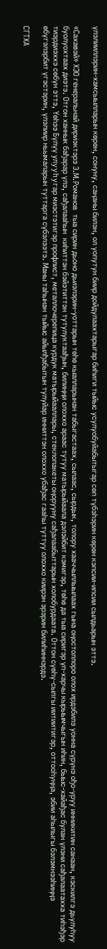үлэлииллэрин-хамсыылларын көрөн, сонуну, саңаны билэн, ол уопутун биир дойдулаахтарыгар биһиги тыйыс усулуобуйабытыгар сөп түбэһэрин көрөн кэпсии-ипсии сылдьарын эттэ.

«Сахавэй» ХЭО генеральнай дириэктэрэ Э.М.Романов  тыа сирин дьоно дьиэлэрин-уоттарын төһө кыалларынан табыгастаах, сылаас, сырдык, толору хааччыллыылаах гына оңостоллоро олох ирдэбилэ уонна сүрүнэ ођо-уруу инникитин санаан, кэскилгэ дьулуһуу буолуохтаах диэтэ. Отгон ханнык бађарар үлэ, caђалааһын  киһиттэн бэйэтиттэн тутулуктаађын, билиңңи олоххо араас тутуу матырыйаала дэлэйбит кэмигэр, төһө да тыа сиригэр үп-харчы кырыымчыгын иһин, быыс-хайађас булан үлэни сађалаатахха тиһэђэр тиэрдиэххэ сөбүн эттэ, Үөһээ Бүлүү yлyyhyгap миэстэтигэр профлист, металлочерепица курдук матырыйааллары, стеклопакеты оңорууну сађалаабыттарын холобурдаата. Оттон сүөһү-сылгы иитиитигэр, оттооһуңңа, эбии аһылыгы бэлэмнээһиңңэ өбүгэлэрбит үгэстэрин, үлэлиир ньымаларын туттарга сүбэлээтэ. Mаны таһынан тыйыс айылђабытын тулуйар инниттэн олоххо убађас гааһы туттуу олоххо киирэн эрэрин билиһиннэрдэ.

СГТХА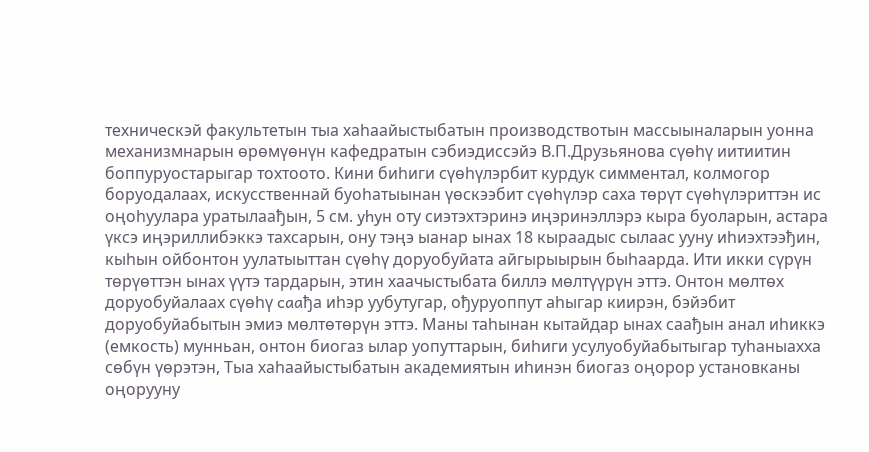техническэй факультетын тыа хаһаайыстыбатын производствотын массыыналарын уонна механизмнарын өрөмүөнүн кафедратын сэбиэдиссэйэ В.П.Друзьянова cүөһү иитиитин боппуруостарыгар тохтоото. Кини биһиги сүөһүлэрбит курдук симментал, колмогор боруодалаах, искусственнай буоһатыынан үөскээбит сүөһүлэр саха төрүт сүөһүлэриттэн ис оңоһуулара уратылаађын, 5 см. yhyн оту сиэтэхтэринэ иңэринэллэрэ кыра буоларын, астара үксэ иңэриллибэккэ тахсарын, ону тэңэ ыанар ынах 18 кыраадыс сылаас ууну иһиэхтээђин, кыһын ойбонтон уулатыыттан cүөһү доруобуйата айгырыырын быһаарда. Ити икки сүрүн төрүөттэн ынах үүтэ тардарын, этин хаачыстыбата биллэ мөлтүүрүн эттэ. Онтон мөлтөх доруобуйалаах cүөhү caaђa иһэр уубутугар, oђуруоппут aһыгар киирэн, бэйэбит доруобуйабытын эмиэ мөлтөтөрүн эттэ. Маны таһынан кытайдар ынах саађын анал иһиккэ (емкость) мунньан, онтон биогаз ылар уопуттарын, биһиги усулуобуйабытыгар туһаныахха сөбүн үөрэтэн, Тыа хаһаайыстыбатын академиятын иһинэн биогаз оңорор установканы оңорууну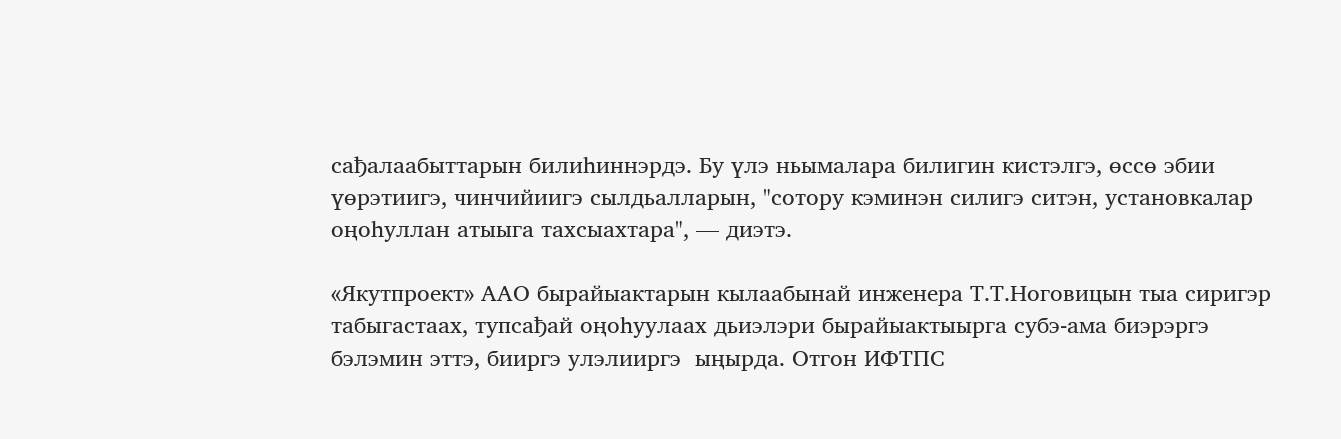сађалаабыттарын билиһиннэрдэ. Бу үлэ ньымалара билигин кистэлгэ, өссө эбии үөрэтиигэ, чинчийиигэ сылдьалларын, "сотору кэминэн силигэ ситэн, установкалар оңоһуллан атыыга тахсыахтара", — диэтэ.

«Якутпроект» ААО бырайыактарын кылаабынай инженера Т.Т.Ноговицын тыа сиригэр табыгастаах, тупсађай оңоһуулаах дьиэлэри бырайыактыырга субэ-ама биэрэргэ бэлэмин эттэ, бииргэ улэлииргэ  ыңырда. Отгон ИФТПС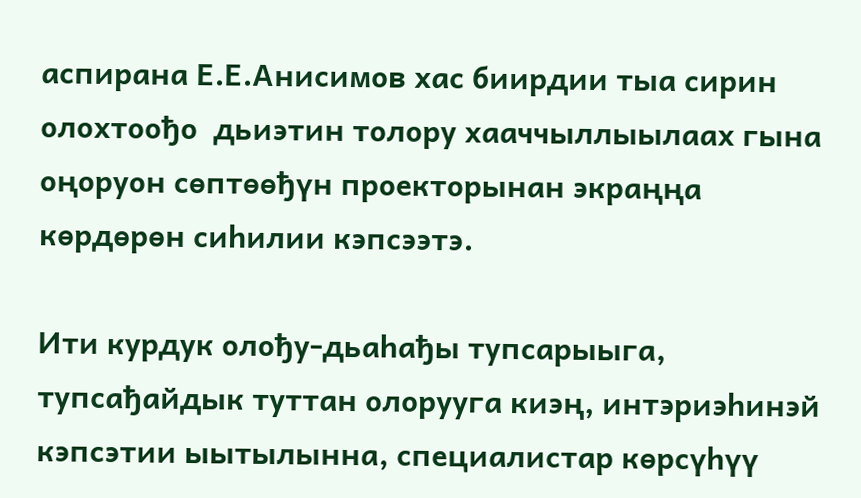аспирана Е.Е.Анисимов хас биирдии тыа сирин олохтоођо  дьиэтин толору хааччыллыылаах гына оңоруон сөптөөђүн проекторынан экраңңа көрдөрөн сиhилии кэпсээтэ.

Ити курдук олођу-дьаһађы тупсарыыга, тупсађайдык туттан олорууга киэң, интэриэһинэй кэпсэтии ыытылынна, специалистар көрсүһүү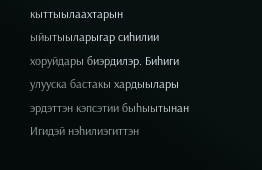кыттыылаахтарын ыйытыыларыгар сиһилии хоруйдары биэрдилэр. Биһиги улууска бастакы хардыылары эрдэттэн кэпсэтии быһыытынан Игидэй нэһилиэгиттэн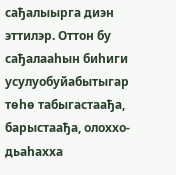сађалыырга диэн эттилэр. Оттон бу сађалааһын биһиги усулуобуйабытыгар төһө табыгастаађа, барыстаађа, олоххо-дьаһахха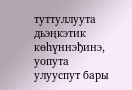туттуллуута дьэңкэтик көһүннэђинэ, уопута улууспут бары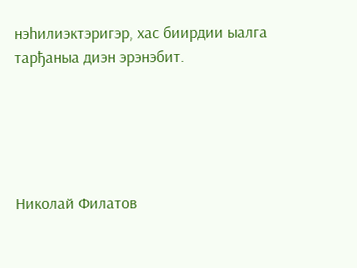нэһилиэктэригэр, хас биирдии ыалга тарђаныа диэн эрэнэбит.





Николай Филатов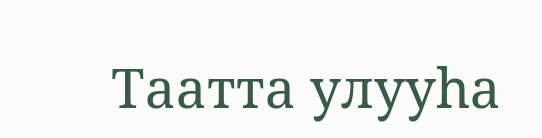Таатта улууһа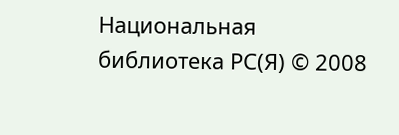Национальная библиотека РС(Я) © 2008